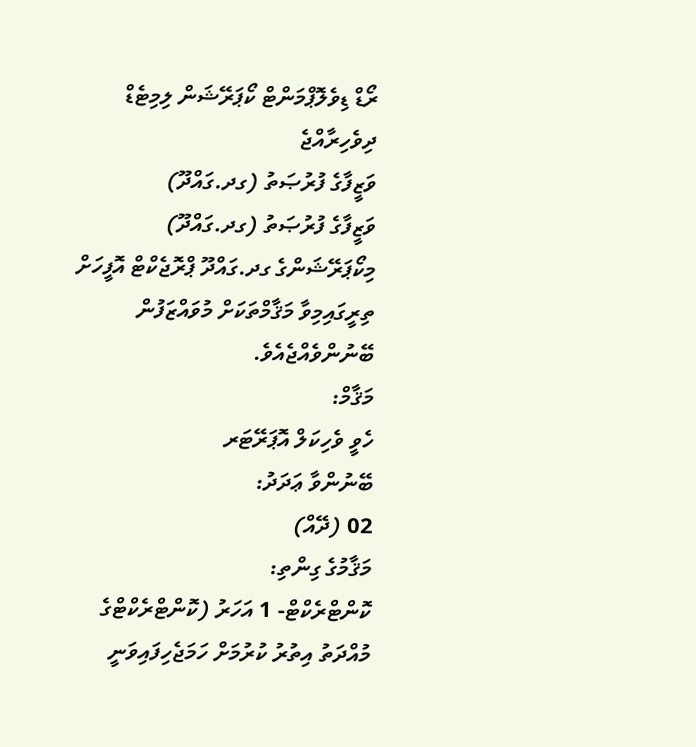ރޯޑް ޑިވެލޮޕްމަންޓް ކޯޕަރޭޝަން ލިމިޓެޑް
ދިވެހިރާއްޖެ
ވަޒީފާގެ ފުރުޞަތު (ގދ.ގައްދޫ)
ވަޒީފާގެ ފުރުޞަތު (ގދ.ގައްދޫ)
މިކޯޕަރޭޝަންގެ ގދ.ގައްދޫ ޕްރޮޖެކްޓް އޮފީހަށް ތިރީގައިމިވާ މަޤާމްތަކަށް މުވައްޒަފުން ބޭނުންވެއްޖެއެވެ.
މަޤާމް:
ހެވީ ވެހިކަލް އޮޕަރޭޓަރ
ބޭނުންވާ ޢަދަދު:
02 (ދޭއް)
މަޤާމުގެ ގިންތި:
ކޮންޓްރެކްޓް- 1 އަހަރު (ކޮންޓްރެކްޓްގެ މުއްދަތު އިތުރު ކުރުމަށް ހަމަޖެހިފައިވަނީ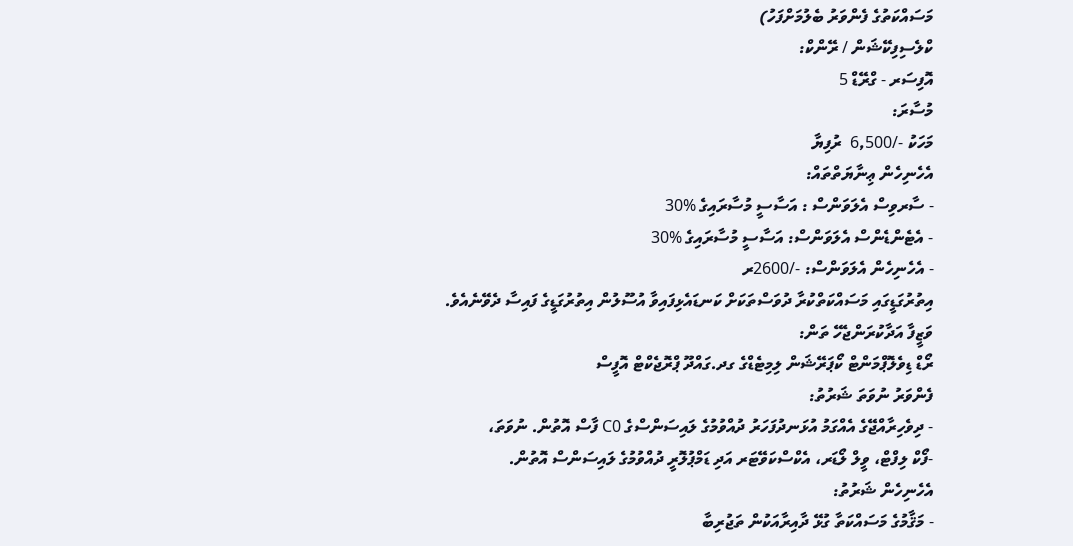މަސައްކަތުގެ ފެންވަރު ބެލުމަށްފަހު)
ކްލެސިފިކޭޝަން / ރޭންކް:
އޮފިސަރ - ގްރޭޑް 5
މުސާރަ:
މަހަކު -/6,500  ރުފިޔާ
އެހެނިހެން ޢިނާޔަތްތައް:
- ސާރވިސް އެލަވަންސް : އަސާސީ މުސާރައިގެ %30
- އެޓެންޑެންސް އެލަވަންސް: އަސާސީ މުސާރައިގެ %30
- އެހެނިހެން އެލަވަންސް: -/2600ރ
އިތުރުގަޑީގައި މަސައްކަތްކުރާ ދުވަސްތަކަށް ކަނޑައެޅިފައިވާ އުސޫލުން އިތުރުގަޑީގެ ފައިސާ ދެވޭނެއެވެ.
ވަޒީފާ އަދާކުރަންޖެހޭ ތަން:
ރޯޑް ޑިވެލޮޕްމަންޓް ކޯޕަރޭޝަން ލިމިޓެޑްގެ ގދ.ގައްދޫ ޕްރޮޖެކްޓް އޮފީސް
ފެންވަރު ނުވަތަ ޝަރުތު:
- ދިވެހިރާއްޖޭގެ އެއްގަމު އުޅަނދުފަހަރު ދުއްވުމުގެ ލައިސަންސްގެ C0 ފާސް އޮތުން. ނުވަތަ،
-ފޯކް ލިފްޓް، ވީލް ލޯޑަރ، އެކްސްކަވޭޓަރ އަދި ޑަމްޕުލޮރީ ދުއްވުމުގެ ލައިސަންސް އޮތުން.
އެހެނިހެން ޝަރުތު:
- މަޤާމުގެ މަސައްކަތާ ގުޅޭ ދާއިރާއަކުން ތަޖުރިބާ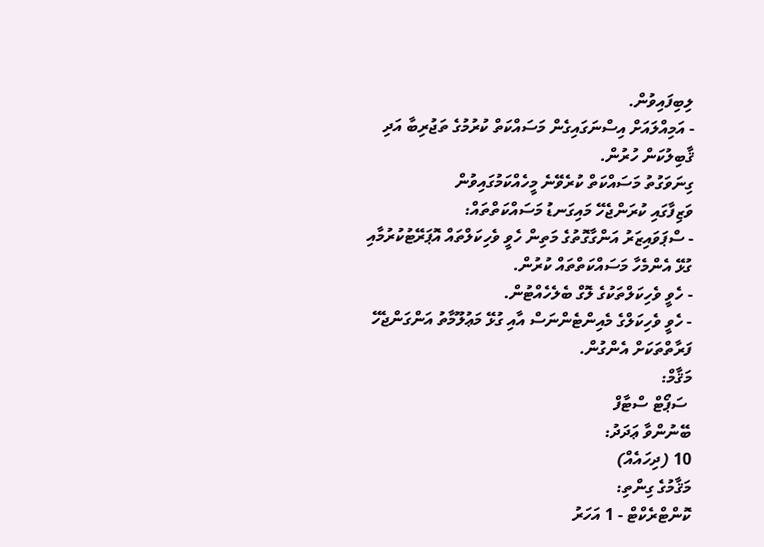ލިބިފައިވުން.
- އަމިއްލައަށް އިސްނަގައިގެން މަސައްކަތް ކުރުމުގެ ތަޖުރިބާ އަދި ޤާބިލުކަން ހުރުން.
ގިނަވަގުތު މަސައްކަތް ކުރެވޭނެ މީހެއްކަމުގައިވުން
ވަޒިފާގައި ކުރަންޖެހޭ މައިގަނޑު މަސައްކަތްތައް:
- ސްޕަވައިޒަރު އަންގާގޮތުގެ މަތިން ހެވީ ވެހިކަލްތައް އޮޕަރޭޓުކުރުމާއި ގުޅޭ އެންމެހާ މަސައްކަތްތައް ކުރުން.
- ހެވީ ވެހިކަލްތަކުގެ ލޮގް ބެލެހެއްޓުން.
- ހެވީ ވެހިކަލްގެ މެއިންޓެންނަސް އާއި ގުޅޭ މަޢުލޫމާތު އަންގަންޖެހޭ ފަރާތްތަކަށް އެންގުން.
މަޤާމް:
 ސަޕޯޓް ސްޓާފް
ބޭނުންވާ ޢަދަދު:
10 (ދިހައެއް)
މަޤާމުގެ ގިންތި:
ކޮންޓްރެކްޓް - 1 އަހަރު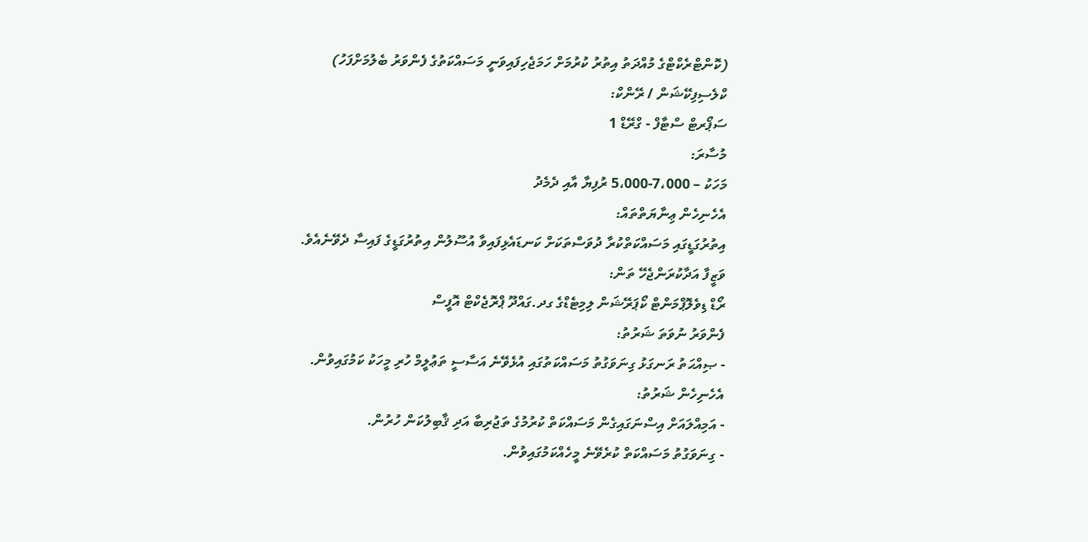(ކޮންޓްރެކްޓްގެ މުއްދަތު އިތުރު ކުރުމަށް ހަމަޖެހިފައިވަނީ މަސައްކަތުގެ ފެންވަރު ބެލުމަށްފަހު)
ކްލެސިފިކޭޝަން / ރޭންކް:
ސަޕޯރޓް ސްޓާފް - ގްރޭޑް 1
މުސާރަ:
މަހަކު – 7،000-5،000 ރުފިޔާ އާއި ދެމެދު
އެހެނިހެން ޢިނާޔަތްތައް:
އިތުރުގަޑީގައި މަސައްކަތްކުރާ ދުވަސްތަކަށް ކަނޑައެޅިފައިވާ އުސޫލުން އިތުރުގަޑީގެ ފައިސާ ދެވޭނެއެވެ.
ވަޒީފާ އަދާކުރަންޖެހޭ ތަން:
ރޯޑް ޑިވެލޮޕްމަންޓް ކޯޕަރޭޝަން ލިމިޓެޑްގެ ގދ.ގައްދޫ ޕްރޮޖެކްޓް އޮފީސް
ފެންވަރު ނުވަތަ ޝަރުތު:
- ޞިއްޙަތު ރަނގަޅު ގިނަވަގުތު މަސައްކަތުގައި އުޅެވޭނެ އަސާސީ ތަޢުލީމް ހުރި މީހަކު ކަމުގައިވުން.
އެހެނިހެން ޝަރުތު:
- އަމިއްލައަށް އިސްނަގައިގެން މަސައްކަތް ކުރުމުގެ ތަޖުރިބާ އަދި ޤާބިލުކަން ހުރުން.
- ގިނަވަގުތު މަސައްކަތް ކުރެވޭނެ މީހެއްކަމުގައިވުން.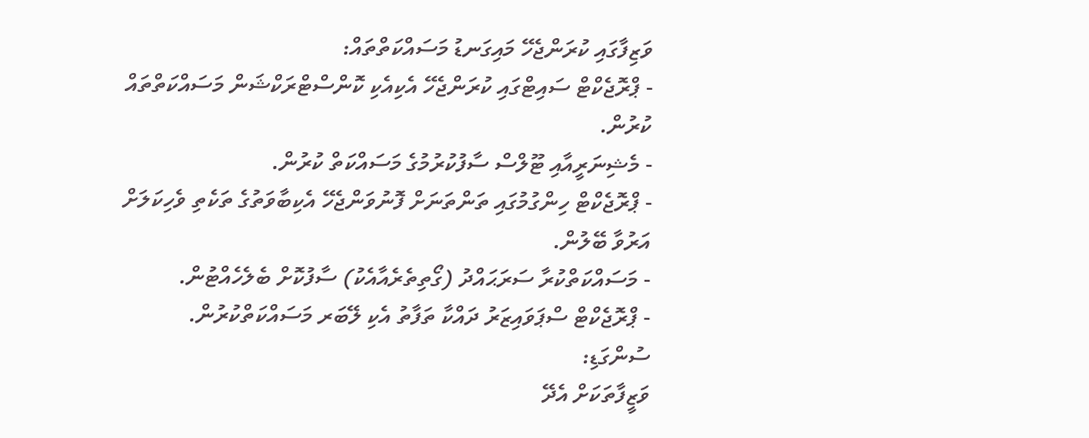ވަޒިފާގައި ކުރަންޖެހޭ މައިގަނޑު މަސައްކަތްތައް:
- ޕްރޮޖެކްޓް ސައިޓްގައި ކުރަންޖެހޭ އެކިއެކި ކޮންސްޓްރަކްޝަން މަސައްކަތްތައް ކުރުން.
- މެޝިނަރީއާއި ޓޫލްސް ސާފުކުރުމުގެ މަސައްކަތް ކުރުން.
- ޕްރޮޖެކްޓް ހިންގުމުގައި ތަންތަނަށް ފޮނުވަންޖެހޭ އެކިބާވަތުގެ ތަކެތި ވެހިކަލަށް އަރުވާ ބޭލުން.
- މަސައްކަތްކުރާ ސަރަޙައްދު (ގޯތިތެރެއާއެކު) ސާފުކޮށް ބެލެހެއްޓުން.
- ޕްރޮޖެކްޓް ސްޕަވައިޒަރު ދައްކާ ތަފާތު އެކި ލޭބަރ މަސައްކަތްކުރުން.
ސުންގަޑި:
ވަޒީފާތަކަށް އެދޭ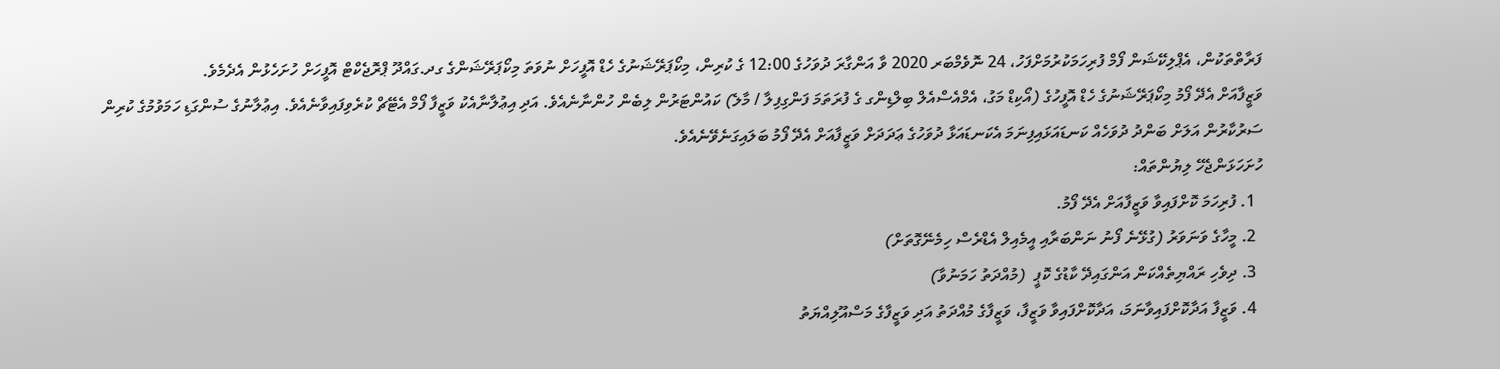ފަރާތްތަކުން، އެޕްލިކޭޝަން ފޯމް ފުރިހަމަކުރުމަށްފަހު، 24 ނޮވެމްބަރ 2020 ވާ އަންގާރަ ދުވަހުގެ 12:00 ގެ ކުރިން، މިކޯޕަރޭޝަނުގެ ހެޑް އޮފީހަށް ނުވަތަ މިކޯޕަރޭޝަންގެ ގދ.ގައްދޫ ޕްރޮޖެކްޓް އޮފީހަށް ހުށަހެޅުން އެދެމެވެ.
ވަޒީފާއަށް އެދޭ ފޯމު މިކޯޕަރޭޝަނުގެ ހެޑް އޮފީހުގެ (އޯކިޑް މަގު، އެމްއެސްއެލް ބިލްޑިންގ ގެ ފުރަތަމަ ފަންގިފިލާ / މާލެ) ކައުންޓަރުން ލިބެން ހުންނާނެއެވެ. އަދި އިޢުލާނާއެކު ވަޒީފާ ފޯމް އެޓޭޗް ކުރެވިފައިވާނެއެވެ. އިޢުލާނުގެ ސުންގަޑި ހަމަވުމުގެ ކުރިން ސަރުކާރުން އަލަށް ބަންދު ދުވަހެއް ކަނޑައަޅައިފިނަމަ އެކަނޑައަޅާ ދުވަހުގެ ޢަދަދަށް ވަޒީފާއަށް އެދޭ ފޯމު ބަލައިގަނެވޭނެއެވެ.
ހުށަހަޅަންޖެހޭ ލިޔުންތައް:
  1. ފުރިހަމަ ކޮށްފައިވާ ވަޒީފާއަށް އެދޭ ފޯމު.
  2. މީހާގެ ވަނަވަރު (ގުޅޭނެ ފޯނު ނަންބަރާއި އީމެއިލް އެޑްރެސް ހިމެނޭގޮތަށް)
  3. ދިވެހި ރައްޔިތެއްކަން އަންގައިދޭ ކާޑުގެ ކޮޕީ  (މުއްދަތު ހަމަނުވާ)
  4. ވަޒީފާ އަދާކޮށްފައިވާނަމަ، އަދާކޮށްފައިވާ ވަޒީފާ، ވަޒީފާގެ މުއްދަތު އަދި ވަޒީފާގެ މަސްއޫލިއްޔަތު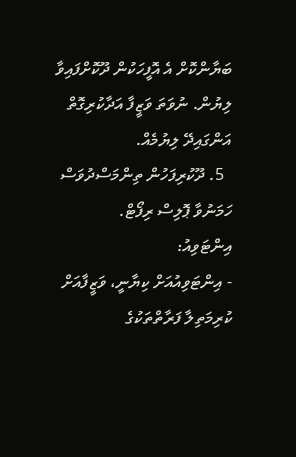ބަޔާންކޮށް އެ އޮފީހަކުން ދޫކޮށްފައިވާ ލިޔުން. ނުވަތަ ވަޒީފާ އަދާކުރިގޮތް އަންގައިދޭ ލިޔުމެއް.
  5. ދޫކުރިފަހުން ތިންމަސްދުވަސް ހަމަނުވާ ޕޮލިސް ރިފޯޓް.
އިންޓަވިއު:
- އިންޓަވިއުއަށް ކިޔާނީ، ވަޒީފާއަށް ކުރިމަތިލާ ފަރާތްތަކުގެ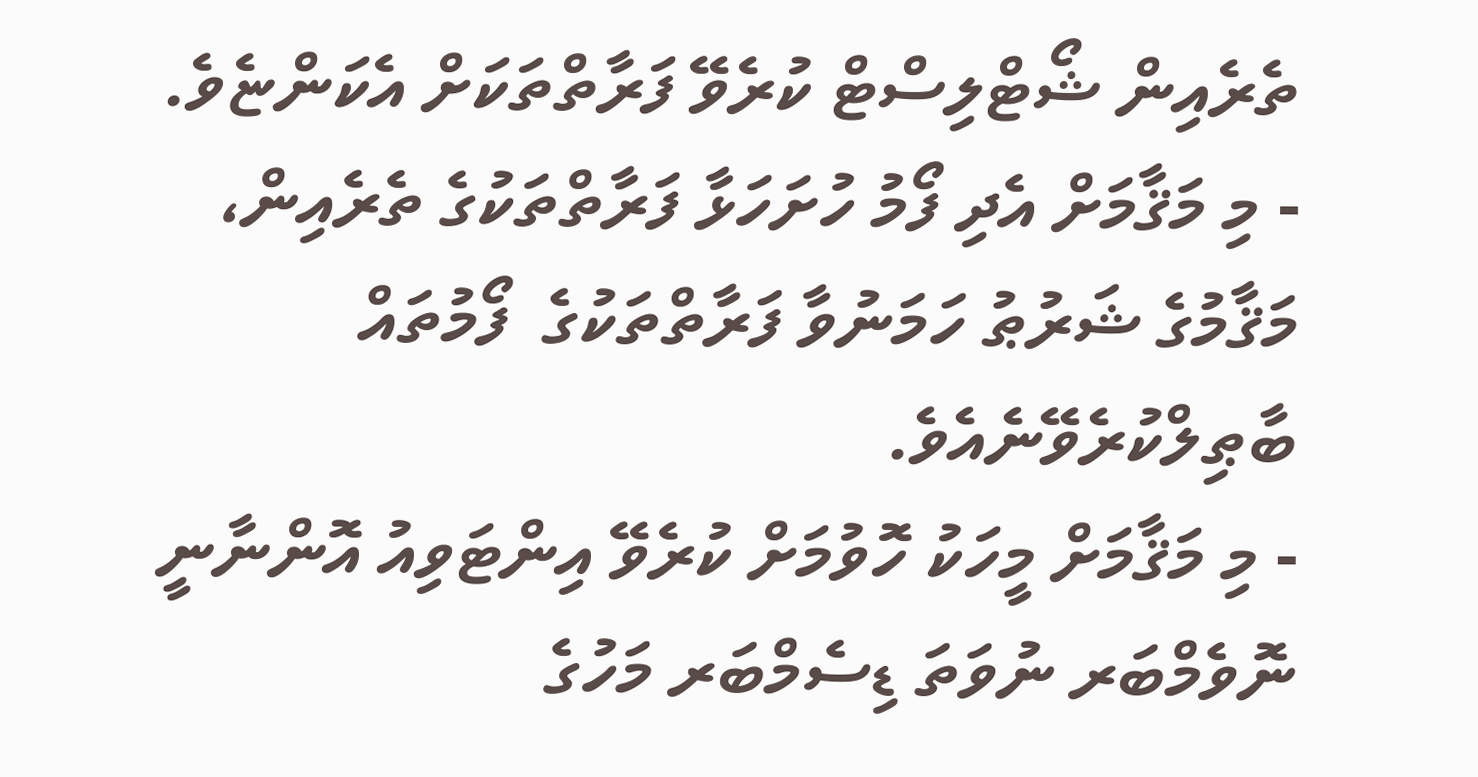ތެރެއިން ޝޯޓްލިސްޓް ކުރެވޭ ފަރާތްތަކަށް އެކަންޏެވެ.
- މި މަޤާމަށް އެދި ފޯމު ހުށަހަޅާ ފަރާތްތަކުގެ ތެރެއިން، މަޤާމުގެ ޝަރުޠު ހަމަނުވާ ފަރާތްތަކުގެ  ފޯމުތައް ބާޠިލްކުރެވޭނެއެވެ.
- މި މަޤާމަށް މީހަކު ހޮވުމަށް ކުރެވޭ އިންޓަވިއު އޮންނާނީ ނޮވެމްބަރ ނުވަތަ ޑިސެމްބަރ މަހުގެ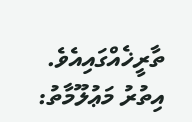ތާރީޚެއްގައިއެވެ.
އިތުރު މަޢުލޫމާތު: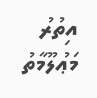އިތުރު މަޢުލޫމާތު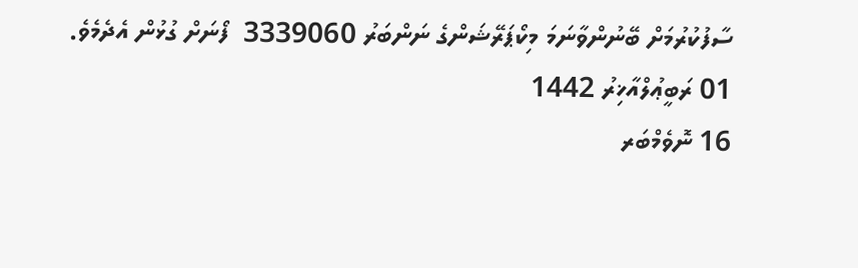ސާފުކުރުމަށް ބޭނުންވާނަމަ މިކޯޕަރޭޝަންގެ ނަންބަރު 3339060  ފޯނަށް ގުޅުން އެދެމެވެ.
01 ރަބީޢުލްއާޚިރު 1442
16 ނޮވެމްބަރ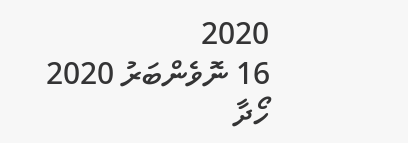2020
16 ނޮވެންބަރު 2020
ހޯދާ